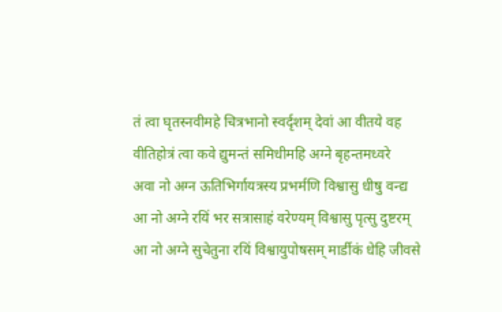तं त्वा घृतस्नवीमहे चित्रभानो स्वर्दृशम् देवां आ वीतये वह
वीतिहोत्रं त्वा कवे द्युमन्तं समिधीमहि अग्ने बृहन्तमध्वरे
अवा नो अग्न ऊतिभिर्गायत्रस्य प्रभर्मणि विश्वासु धीषु वन्द्य
आ नो अग्ने रयिं भर सत्रासाहं वरेण्यम् विश्वासु पृत्सु दुष्टरम्
आ नो अग्ने सुचेतुना रयिं विश्वायुपोषसम् मार्डीकं धेहि जीवसे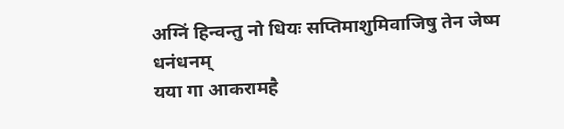अग्निं हिन्वन्तु नो धियः सप्तिमाशुमिवाजिषु तेन जेष्म धनंधनम्
यया गा आकरामहै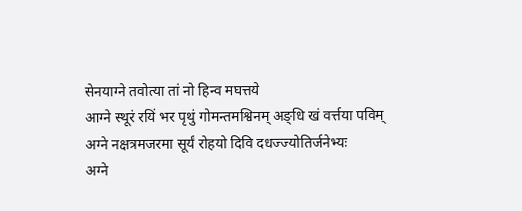सेनयाग्ने तवोत्या तां नो हिन्व मघत्तये
आग्ने स्थूरं रयिं भर पृथुं गोमन्तमश्विनम् अङ्धि खं वर्त्तया पविम्
अग्ने नक्षत्रमजरमा सूर्यं रोहयो दिवि दधज्ज्योतिर्जनेभ्यः
अग्ने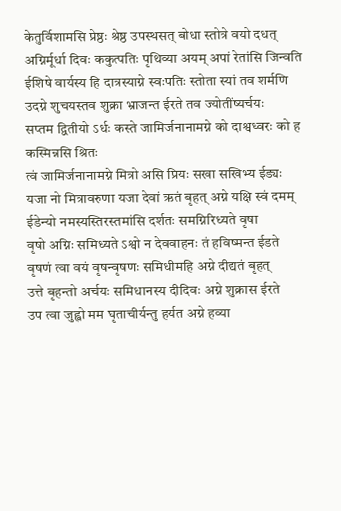केतुर्विशामसि प्रेष्ठः श्रेष्ठ उपस्थसत् बोधा स्तोत्रे वयो दधत्
अग्निर्मूर्धा दिवः ककुत्पतिः पृथिव्या अयम् अपां रेतांसि जिन्वति
ईशिषे वार्यस्य हि दात्रस्याग्ने स्वःपतिः स्तोता स्यां तव शर्मणि
उदग्ने शुचयस्तव शुक्रा भ्राजन्त ईरते तव ज्योतींष्यर्चयः
सप्तम द्वितीयो ऽर्धः कस्ते जामिर्जनानामग्ने को दाश्वध्वरः को ह कस्मिन्नसि श्रितः
त्वं जामिर्जनानामग्ने मित्रो असि प्रियः सखा सखिभ्य ईड्यः
यजा नो मित्रावरुणा यजा देवां ऋतं बृहत् अग्ने यक्षि स्वं दमम्
ईडेन्यो नमस्यस्तिरस्तमांसि दर्शतः समग्निरिध्यते वृषा
वृषो अग्निः समिध्यते ऽश्वो न देववाहनः तं हविष्मन्त ईडते
वृषणं त्वा वयं वृषन्वृषणः समिधीमहि अग्ने दीद्यतं बृहत्
उत्ते बृहन्तो अर्चयः समिधानस्य दीदिवः अग्ने शुक्रास ईरते
उप त्वा जुह्वो मम घृताचीर्यन्तु हर्यत अग्ने हव्या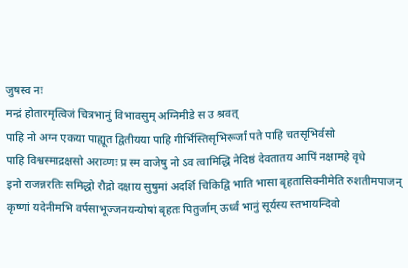जुषस्व नः
मन्द्रं होतारमृत्विजं चित्रभानुं विभावसुम् अग्निमीडे स उ श्रवत्
पाहि नो अग्न एकया पाह्यूत द्वितीयया पाहि गीर्भिस्तिसृभिरूर्जां पते पाहि चतसृभिर्वसो
पाहि विश्वस्माद्रक्षसो अराव्णः प्र स्म वाजेषु नो ऽव त्वामिद्धि नेदिष्ठं देवतातय आपिं नक्षामहे वृधे
इनो राजन्नरतिः समिद्धो रौद्रो दक्षाय सुषुमां अदर्शि चिकिद्वि भाति भासा बृहतासिक्नीमेति रुशतीमपाजन्
कृष्णां यदेनीमभि वर्पसाभूज्जनयन्योषां बृहतः पितुर्जाम् ऊर्ध्वं भानुं सूर्यस्य स्तभायन्दिवो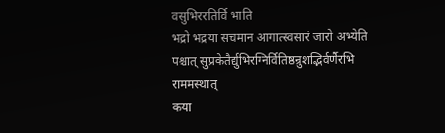वसुभिररतिर्वि भाति
भद्रो भद्रया सचमान आगात्स्वसारं जारो अभ्येति पश्चात् सुप्रकेतैर्द्युभिरग्निर्वितिष्ठन्रुशद्भिर्वर्णैरभि राममस्थात्
कया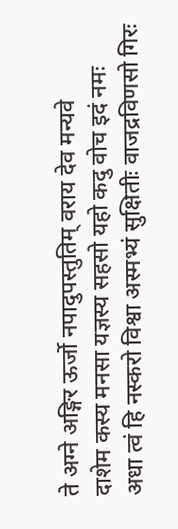ते अग्ने अङ्गिर ऊर्जो नपादुपस्तुतिम् वराय देव मन्यवे
दाशेम कस्य मनसा यज्ञस्य सहसो यहो कदु वोच इदं नमः
अधा त्वं हि नस्करो विश्वा अस्मभ्यं सुक्षितीः वाजद्रविणसो गिरः